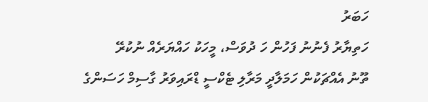ހަބަރު
ހަތިޔާރު ފެނުނު ފަހުން ހަ ދުވަސް، މީހަކު ހައްޔަރެއް ނުކުރޭ
ތޫނު އެއްޗަކުން ހަމަލާދީ މަރާލި ޓެކްސީ ޑްރައިވަރު ގާސިމް ހަސަންގެ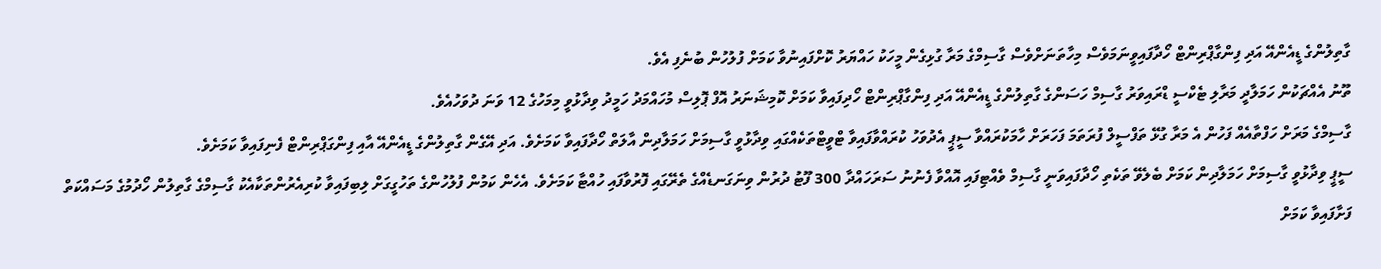ގާތިލުންގެ ޑީއެންއޭ އަދި ފިންގާޕްރިންޓް ހޯދާފައިވީނަމަވެސް މިހާތަނަށްވެސް ގާސިމްގެ މަރާ ގުޅިގެން މީހަކު ހައްޔަރު ކޮށްފައިނުވާ ކަމަށް ފުލުހުން ބުނެފި އެވެ.
ތޫނު އެއްޗަކުން ހަމަލާދީ މަރާލި ޓެކްސީ ޑްރައިވަރު ގާސިމް ހަސަންގެ ގާތިލުންގެ ޑީއެންއޭ އަދި ފިންގާޕްރިންޓް ހޯދިފައިވާ ކަމަށް ކޮމިޝަނަރު އޮފް ޕޮލިސް މުހައްމަދު ހަމީދު ވިދާޅުވީ މިމަހުގެ 12 ވަނަ ދުވަހުއެވެ.
ގާސިމްގެ މަރަށް ހަފްތާއެއް ފަހުން އެ މަރާ ގުޅޭ ތަފްސީލް ފުރަތަމަ ފަހަރަށް ހާމަކުރައްވާ ސީޕީ އެދުވަހު ކުރައްވާފައިވާ ޓްވީޓްތަކެއްގައި ވިދާޅުވީ ގާސިމަށް ހަމަލާދިން އާލަތް ހޯދާފައިވާ ކަމަށެވެ. އަދި އޭގެން ގާތިލުންގެ ޑީއެންއޭ އާއި ފިންގަޕްރިންޓް ފެނިފައިވާ ކަމަށެވެ.
ސީޕީ ވިދާޅުވީ ގާސިމަށް ހަމަލާދިން ކަމަށް ބެލެވޭ ތަކެތި ހޯދާފައިވަނީ ގާސިމް ވެއްޓިފައި އޮއްވާ ފެނުނު ސަރަހައްދާ 300 ފޫޓު ދުރުން ވިނަގަނޑެއްގެ ތެރޭގައި ފޮރުވާފައި ހުއްޓާ ކަމަށެވެ. އެހެން ކަމުން ފުލުހުންގެ ތަހުގީގަށް ލިބިފައިވާ ކުރިއެރުންތަކާއެކު ގާސިމްގެ ގާތިލުން ހޯދުމުގެ މަސައްކަތް ފަށާފައިވާ ކަމަށް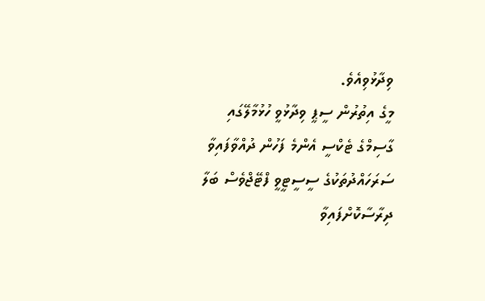ވިދާޅުވިއެވެ.
މީގެ އިތުރުން ސީޕީ ވިދާޅުވީ ހުޅުމާލޭގައި ގާސިމްގެ ޓެކްސީ އެންމެ ފަހުން ދުއްވާފައިވާ ސަރަހައްދުތަކުގެ ސީސީޓީވީ ފްޓޭޖްވެސް ބަލާ ދިރާސާކޮށްފައިވާ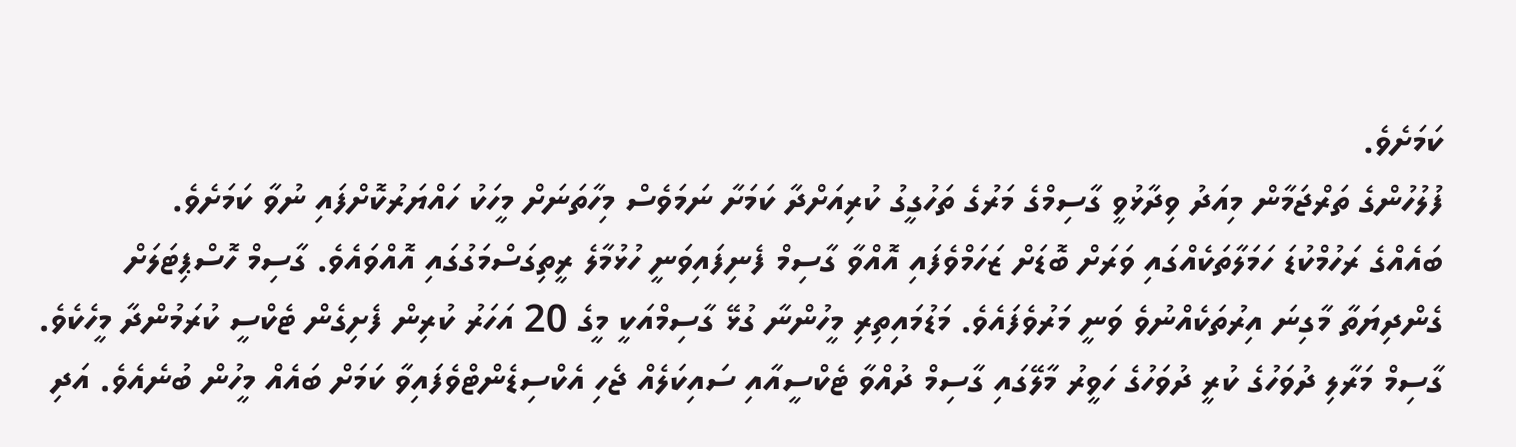ކަމަށެވެ.
ފުލުހުންގެ ތަރްޖަމާން މިއަދު ވިދާޅުވީ ގާސިމްގެ މަރުގެ ތަހުގީގު ކުރިއަށްދާ ކަމަށާ ނަމަވެސް މިހާތަނަށް މީހަކު ހައްޔަރުކޮށްފައި ނުވާ ކަމަށެވެ.
ބައެއްގެ ރަހުމްކުޑަ ހަމަލާތަކެއްގައި ވަރަށް ބޮޑަށް ޒަހަމްވެފައި އޮއްވާ ގާސިމް ފެނިފައިވަނީ ހުޅުމާލެ ރީތިގަސްމަގުގައި އޮއްވައެވެ. ގާސިމް ހޮސްޕިޓަލަށް ގެންދިޔަތާ މާގިނަ އިރުތަކެއްނުވެ ވަނީ މަރުވެފައެވެ. މަޑުމައިތިރި މީހުންނާ ގުޅޭ ގާސިމްއަކީ މީގެ 20 އަހަރު ކުރިން ފެށިގެން ޓެކްސީ ކުރަމުންދާ މީހެކެވެ. ގާސިމް މަރާލި ދުވަހުގެ ކުރީ ދުވަހުގެ ހަވީރު މާލޭގައި ގާސިމް ދުއްވާ ޓެކްސީއާއި ސައިކަލެއް ޖެހި އެކްސިޑެންޓްވެފައިވާ ކަމަށް ބައެއް މީހުން ބުނެއެވެ. އަދި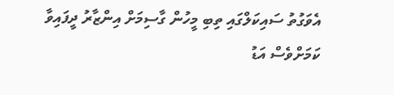އެވަގުތު ސައިކަލްގައި ތިބި މީހުން ގާސިމަށް އިންޒާރު ދީފައިވާ ކަމަށްވެސް އަޑު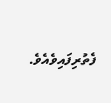ފެތުރިފައިވެއެވެ.